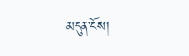མདུན་ངོས།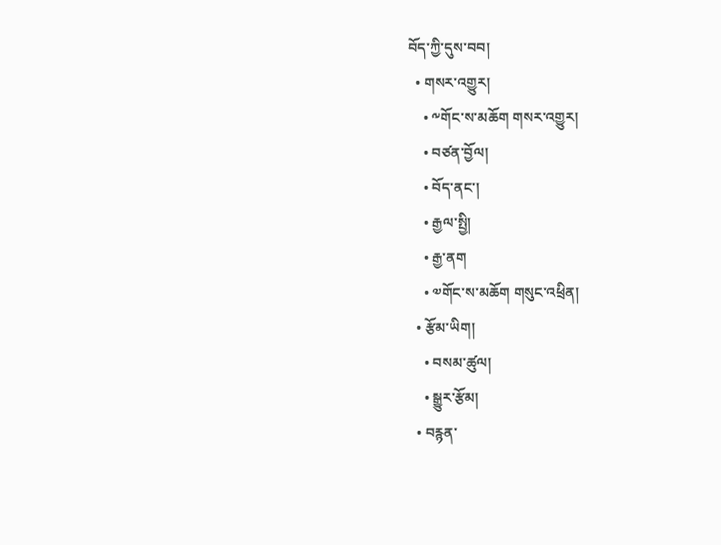བོད་ཀྱི་དུས་བབ།
  • གསར་འགྱུར།
    • ༸གོང་ས་མཆོག གསར་འགྱུར།
    • བཙན་བྱོལ།
    • བོད་ནང་།
    • རྒྱལ་སྤྱི།
    • རྒྱ་ནག
    • ༧གོང་ས་མཆོག གསུང་འཕྲིན།
  • རྩོམ་ཡིག།
    • བསམ་ཚུལ།
    • སྒྱུར་རྩོམ།
  • བརྙན་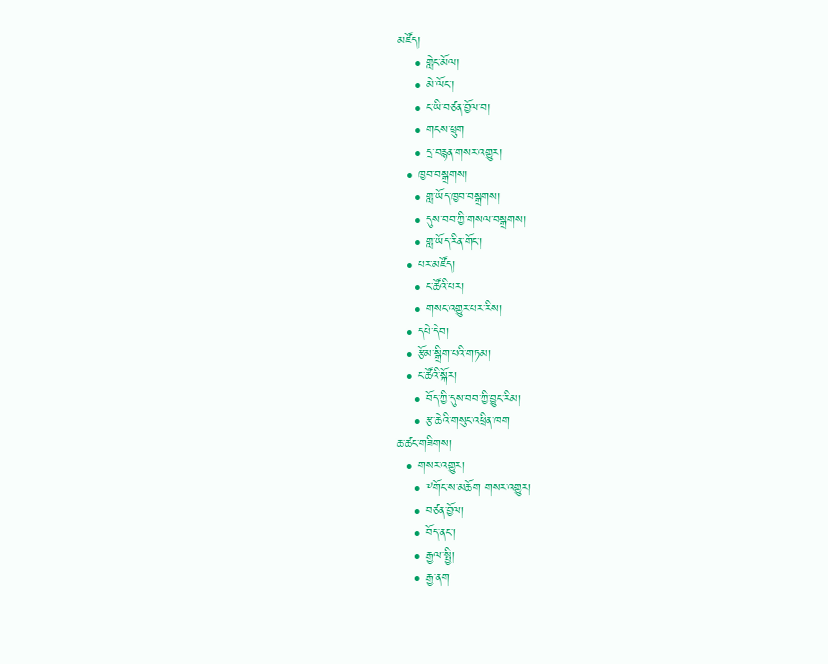མཛོད།
    • གླེང་མོལ།
    • མེ་ལོང་།
    • ང་ཡི་བཙན་བྱོལ་བ།
    • གངས་ཕྲུག
    • དྲ་བརྙན་གསར་འགྱུར།
  • ཁྱབ་བསྒྲགས།
    • གླ་ཡོད་ཁྱབ་བསྒྲགས།
    • དུས་བབ་ཀྱི་གསལ་བསྒྲགས།
    • གླ་ཡོད་རིན་གོང་།
  • པར་མཛོད།
    • ང་ཚོའི་པར།
    • གསང་འགྱུར་པར་རིས།
  • དཔེ་དེབ།
  • རྩོམ་སྒྲིག་པའི་གཏམ།
  • ང་ཚོའི་སྐོར།
    • བོད་ཀྱི་དུས་བབ་ཀྱི་བྱུང་རིམ།
    • རྩ་ཆེའི་གསུང་འཕྲིན་ཁག
ཆ་ཚང་གཟིགས།
  • གསར་འགྱུར།
    • ༸གོང་ས་མཆོག གསར་འགྱུར།
    • བཙན་བྱོལ།
    • བོད་ནང་།
    • རྒྱལ་སྤྱི།
    • རྒྱ་ནག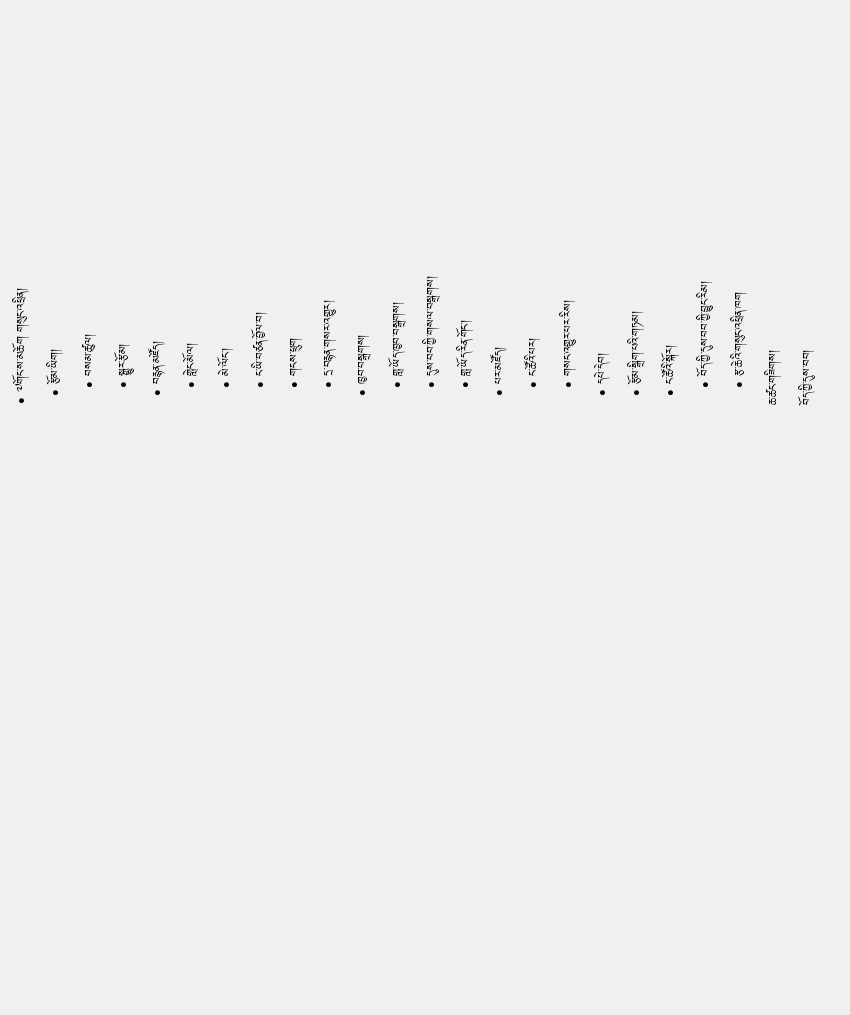• ༧གོང་ས་མཆོག གསུང་འཕྲིན།
  • རྩོམ་ཡིག།
    • བསམ་ཚུལ།
    • སྒྱུར་རྩོམ།
  • བརྙན་མཛོད།
    • གླེང་མོལ།
    • མེ་ལོང་།
    • ང་ཡི་བཙན་བྱོལ་བ།
    • གངས་ཕྲུག
    • དྲ་བརྙན་གསར་འགྱུར།
  • ཁྱབ་བསྒྲགས།
    • གླ་ཡོད་ཁྱབ་བསྒྲགས།
    • དུས་བབ་ཀྱི་གསལ་བསྒྲགས།
    • གླ་ཡོད་རིན་གོང་།
  • པར་མཛོད།
    • ང་ཚོའི་པར།
    • གསང་འགྱུར་པར་རིས།
  • དཔེ་དེབ།
  • རྩོམ་སྒྲིག་པའི་གཏམ།
  • ང་ཚོའི་སྐོར།
    • བོད་ཀྱི་དུས་བབ་ཀྱི་བྱུང་རིམ།
    • རྩ་ཆེའི་གསུང་འཕྲིན་ཁག
ཆ་ཚང་གཟིགས།
བོད་ཀྱི་དུས་བབ།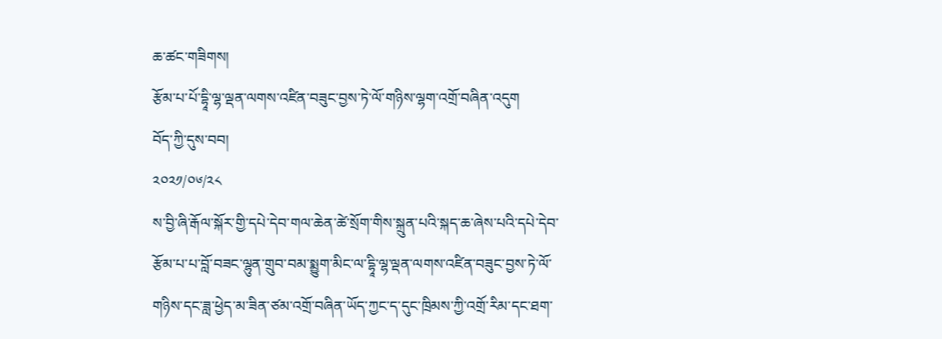ཆ་ཚང་གཟིགས།
རྩོམ་པ་པོ་དྷཱི་ལྷ་ལྡན་ལགས་འཛིན་བཟུང་བྱས་ཏེ་ལོ་གཉིས་ལྷག་འགྲོ་བཞིན་འདུག
བོད་ཀྱི་དུས་བབ།
༢༠༢༡/༠༦/༢༨
ས་བྱི་ཞི་རྒོལ་སྐོར་གྱི་དཔེ་དེབ་གལ་ཆེན་ཚེ་སྲོག་གིས་སྐྲུན་པའི་སྐད་ཆ་ཞེས་པའི་དཔེ་དེབ་རྩོམ་པ་པ་བློ་བཟང་ལྷུན་གྲུབ་བམ་སྨྱུག་མིང་ལ་དྷཱི་ལྷ་ལྡན་ལགས་འཛིན་བཟུང་བྱས་ཏེ་ལོ་གཉིས་དང་ཟླ་ཕྱེད་མ་ཟིན་ཙམ་འགྲོ་བཞིན་ཡོད་ཀྱང་ད་དུང་ཁྲིམས་ཀྱི་འགྲོ་རིམ་དང་ཐག་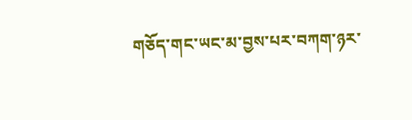གཅོད་གང་ཡང་མ་བྱས་པར་བཀག་ཉར་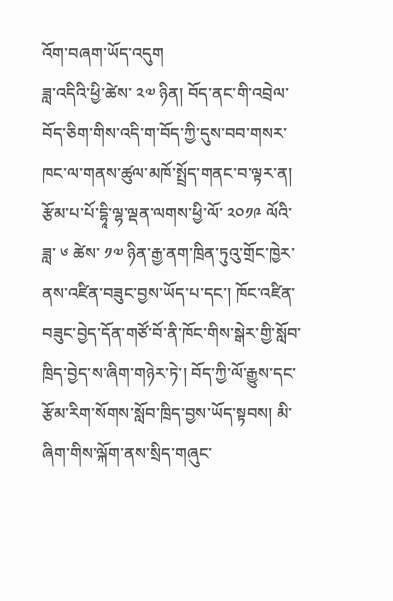འོག་བཞག་ཡོད་འདུག
ཟླ་འདིའི་ཕྱི་ཚེས་ ༢༧ ཉིན། བོད་ནང་གི་འབྲེལ་བོད་ཅིག་གིས་འདི་ག་བོད་ཀྱི་དུས་བབ་གསར་ཁང་ལ་གནས་ཚུལ་མཁོ་སྤྲོད་གནང་བ་ལྟར་ན། རྩོམ་པ་པོ་དྷཱི་ལྷ་ལྡན་ལགས་ཕྱི་ལོ་ ༢༠༡༩ ལོའི་ཟླ་ ༦ ཚེས་ ༡༧ ཉིན་རྒྱ་ནག་ཁྲིན་ཏུའུ་གྲོང་ཁྱེར་ནས་འཛིན་བཟུང་བྱས་ཡོད་པ་དང་། ཁོང་འཛིན་བཟུང་བྱེད་དོན་གཙོ་བོ་ནི་ཁོང་གིས་སྒེར་གྱི་སློབ་ཁྲིད་བྱེད་ས་ཞིག་གཉེར་ཏེ་། བོད་ཀྱི་ལོ་རྒྱུས་དང་རྩོམ་རིག་སོགས་སློབ་ཁྲིད་བྱས་ཡོད་སྟབས། མི་ཞིག་གིས་ལྐོག་ནས་སྲིད་གཞུང་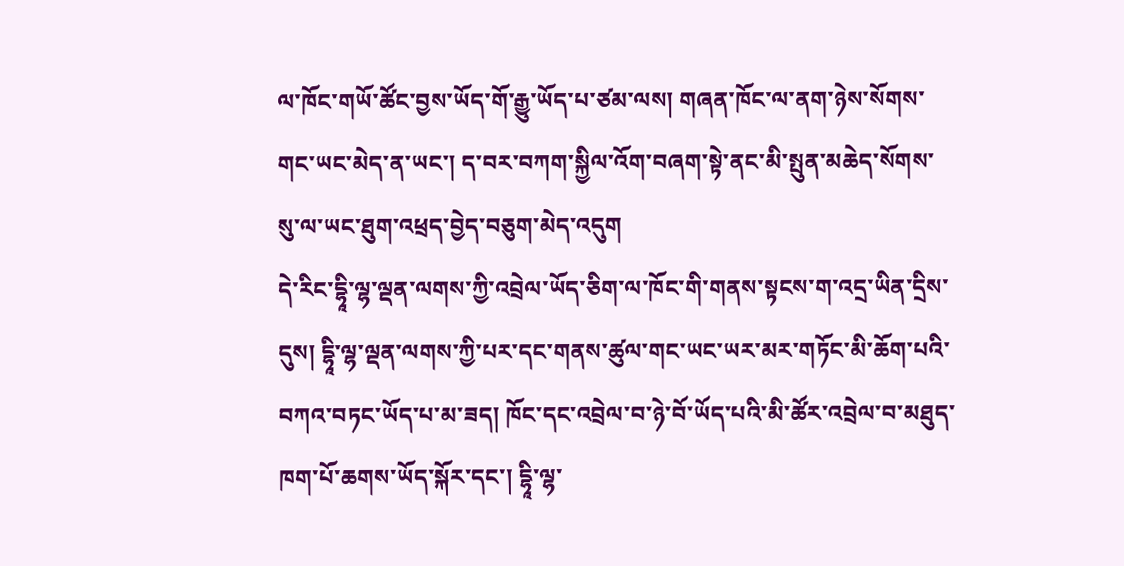ལ་ཁོང་གཡོ་ཚོང་བྱས་ཡོད་གོ་རྒྱུ་ཡོད་པ་ཙམ་ལས། གཞན་ཁོང་ལ་ནག་ཉེས་སོགས་གང་ཡང་མེད་ན་ཡང་། ད་བར་བཀག་སྐྱིལ་འོག་བཞག་སྟེ་ནང་མི་སྤུན་མཆེད་སོགས་སུ་ལ་ཡང་ཐུག་འཕྲད་བྱེད་བཅུག་མེད་འདུག
དེ་རིང་དྷཱི་ལྷ་ལྡན་ལགས་ཀྱི་འབྲེལ་ཡོད་ཅིག་ལ་ཁོང་གི་གནས་སྟངས་ག་འདྲ་ཡིན་དྲིས་དུས། དྷཱི་ལྷ་ལྡན་ལགས་ཀྱི་པར་དང་གནས་ཚུལ་གང་ཡང་ཡར་མར་གཏོང་མི་ཆོག་པའི་བཀའ་བཏང་ཡོད་པ་མ་ཟད། ཁོང་དང་འབྲེལ་བ་ཉེ་བོ་ཡོད་པའི་མི་ཚོར་འབྲེལ་བ་མཐུད་ཁག་པོ་ཆགས་ཡོད་སྐོར་དང་། དྷཱི་ལྷ་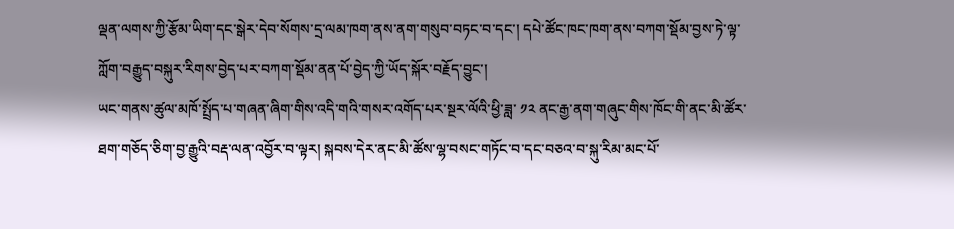ལྡན་ལགས་ཀྱི་རྩོམ་ཡིག་དང་སྒེར་དེབ་སོགས་དྲ་ལམ་ཁག་ནས་ནག་གསུབ་བཏང་བ་དང་། དཔེ་ཚོང་ཁང་ཁག་ནས་བཀག་སྡོམ་བྱས་ཏེ་ལྟ་ཀློག་བརྒྱུད་བསྐུར་རིགས་བྱེད་པར་བཀག་སྡོམ་ནན་པོ་བྱེད་ཀྱི་ཡོད་སྐོར་བརྗོད་བྱུང་།
ཡང་གནས་ཚུལ་མཁོ་སྤྲོད་པ་གཞན་ཞིག་གིས་འདི་གའི་གསར་འགོད་པར་སྔར་ལོའི་ཕྱི་ཟླ་ ༡༢ ནང་རྒྱ་ནག་གཞུང་གིས་ཁོང་གི་ནང་མི་ཚོར་ཐག་གཅོད་ཅིག་བྱ་རྒྱུའི་བརྡ་ལན་འབྱོར་བ་ལྟར། སྐབས་དེར་ནང་མི་ཚོས་ལྷ་བསང་གཏོང་བ་དང་བཅའ་བ་སྐུ་རིམ་མང་པོ་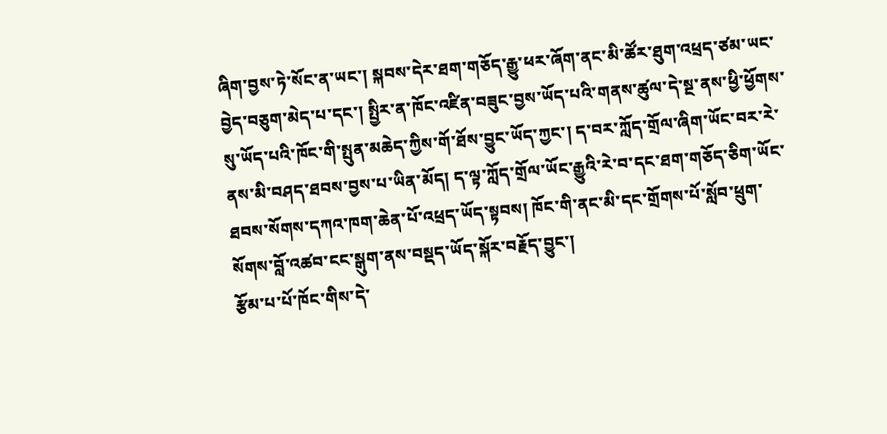ཞིག་བྱས་ཏེ་སོང་ན་ཡང་། སྐབས་དེར་ཐག་གཅོད་རྒྱུ་ཕར་ཞོག་ནང་མི་ཚོར་ཐུག་འཕྲད་ཙམ་ཡང་བྱེད་བཅུག་མེད་པ་དང་། སྤྱིར་ན་ཁོང་འཛིན་བཟུང་བྱས་ཡོད་པའི་གནས་ཚུལ་དེ་སྔ་ནས་ཕྱི་ཕྱོགས་སུ་ཡོད་པའི་ཁོང་གི་སྤུན་མཆེད་ཀྱིས་གོ་ཐོས་བྱུང་ཡོད་ཀྱང་། ད་བར་ཀློད་གྲོལ་ཞིག་ཡོང་བར་རེ་ནས་མི་བཤད་ཐབས་བྱས་པ་ཡིན་མོད། ད་ལྟ་ཀློད་གྲོལ་ཡོང་རྒྱུའི་རེ་བ་དང་ཐག་གཅོད་ཅིག་ཡོང་ཐབས་སོགས་དཀའ་ཁག་ཆེན་པོ་འཕྲད་ཡོད་སྟབས། ཁོང་གི་ནང་མི་དང་གྲོགས་པོ་སློབ་ཕྲུག་སོགས་བློ་འཚབ་ངང་སྒུག་ནས་བསྡད་ཡོད་སྐོར་བརྗོད་བྱུང་།
རྩོམ་པ་པོ་ཁོང་གིས་དེ་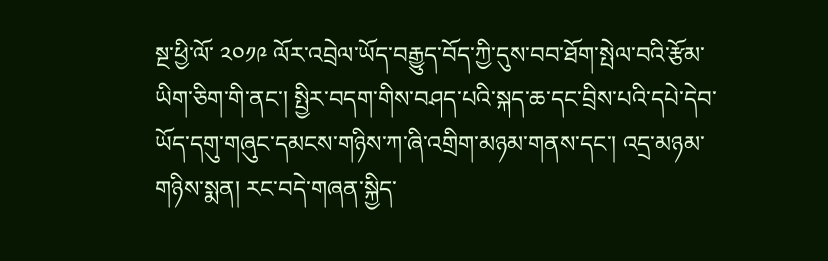སྔ་ཕྱི་ལོ་ ༢༠༡༩ ལོར་འབྲེལ་ཡོད་བརྒྱུད་བོད་ཀྱི་དུས་བབ་ཐོག་སྤེལ་བའི་རྩོམ་ཡིག་ཅིག་གི་ནང་། སྤྱིར་བདག་གིས་བཤད་པའི་སྐད་ཆ་དང་བྲིས་པའི་དཔེ་དེབ་ཡོད་དགུ་གཞུང་དམངས་གཉིས་ཀ་ཞི་འགྲིག་མཉམ་གནས་དང་། འདྲ་མཉམ་གཉིས་སྨན། རང་བདེ་གཞན་སྐྱིད་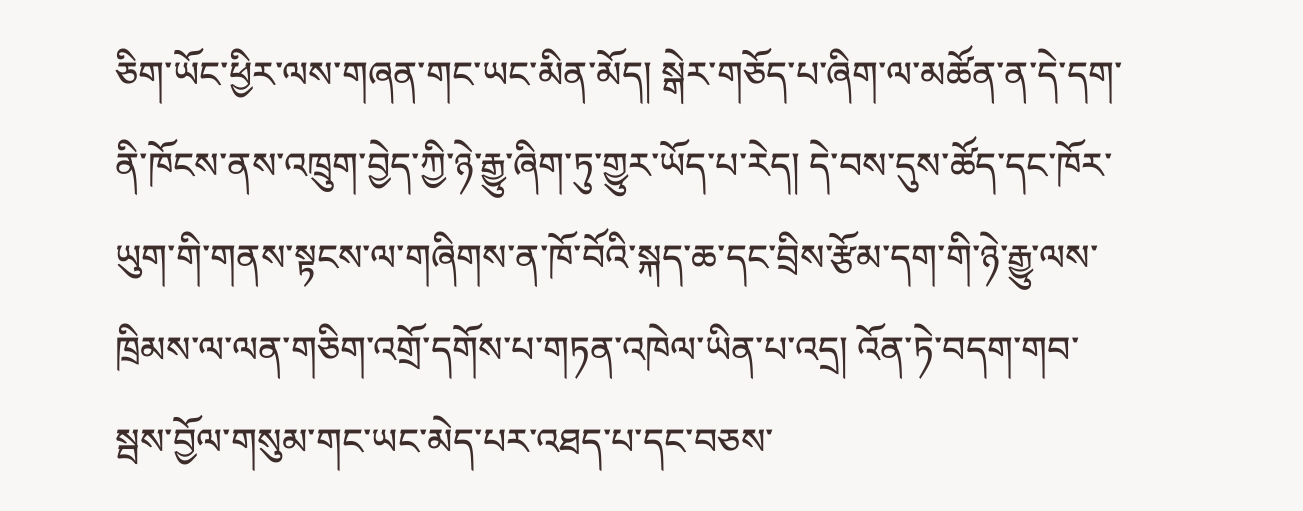ཅིག་ཡོང་ཕྱིར་ལས་གཞན་གང་ཡང་མིན་མོད། སྒེར་གཅོད་པ་ཞིག་ལ་མཚོན་ན་དེ་དག་ནི་ཁོངས་ནས་འཁྲུག་བྱེད་ཀྱི་ཉེ་རྒྱུ་ཞིག་ཏུ་གྱུར་ཡོད་པ་རེད། དེ་བས་དུས་ཚོད་དང་ཁོར་ཡུག་གི་གནས་སྟངས་ལ་གཞིགས་ན་ཁོ་བོའི་སྐད་ཆ་དང་བྲིས་རྩོམ་དག་གི་ཉེ་རྒྱུ་ལས་ཁྲིམས་ལ་ལན་གཅིག་འགྲོ་དགོས་པ་གཏན་འཁེལ་ཡིན་པ་འདྲ། འོན་ཏེ་བདག་གབ་སྦས་བྱོལ་གསུམ་གང་ཡང་མེད་པར་འཐད་པ་དང་བཅས་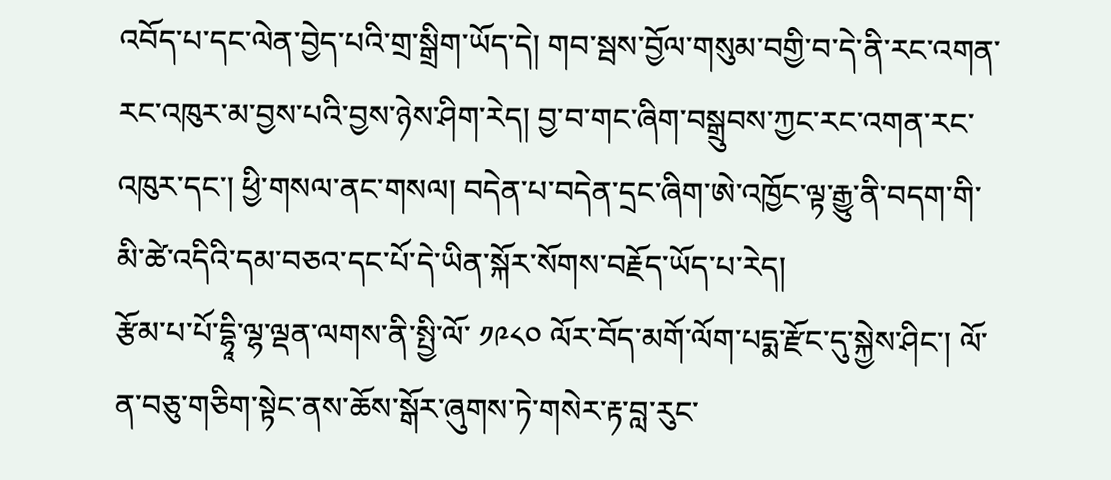འབོད་པ་དང་ལེན་བྱེད་པའི་གྲ་སྒྲིག་ཡོད་དེ། གབ་སྦས་བྱོལ་གསུམ་བགྱི་བ་དེ་ནི་རང་འགན་རང་འཁུར་མ་བྱས་པའི་བྱས་ཉེས་ཤིག་རེད། བྱ་བ་གང་ཞིག་བསྒྲུབས་ཀྱང་རང་འགན་རང་འཁུར་དང་། ཕྱི་གསལ་ནང་གསལ། བདེན་པ་བདེན་དྲང་ཞིག་ཨེ་འཁྱོང་ལྟ་རྒྱུ་ནི་བདག་གི་མི་ཚེ་འདིའི་དམ་བཅའ་དང་པོ་དེ་ཡིན་སྐོར་སོགས་བརྗོད་ཡོད་པ་རེད།
རྩོམ་པ་པོ་དྷཱི་ལྷ་ལྡན་ལགས་ནི་སྤྱི་ལོ་ ༡༩༨༠ ལོར་བོད་མགོ་ལོག་པདྨ་རྫོང་དུ་སྐྱེས་ཤིང་། ལོ་ན་བཅུ་གཅིག་སྟེང་ནས་ཆོས་སྒོར་ཞུགས་ཏེ་གསེར་རྟ་བླ་རུང་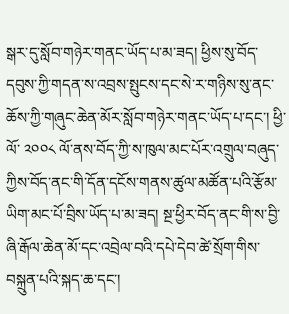སྒར་དུ་སློབ་གཉེར་གནང་ཡོད་པ་མ་ཟད། ཕྱིས་སུ་བོད་དབུས་ཀྱི་གདན་ས་འབྲས་སྤུངས་དང་སེ་ར་གཉིས་སུ་ནང་ཆོས་ཀྱི་གཞུང་ཆེན་མོར་སློབ་གཉེར་གནང་ཡོད་པ་དང་། ཕྱི་ལོ་ ༢༠༠༨ ལོ་ནས་བོད་ཀྱི་ས་ཁུལ་མང་པོར་འགྲུལ་བཞུད་ཀྱིས་བོད་ནང་གི་དོན་དངོས་གནས་ཚུལ་མཚོན་པའི་རྩོམ་ཡིག་མང་པོ་བྲིས་ཡོད་པ་མ་ཟད། སྔ་ཕྱིར་བོད་ནང་གི་ས་བྱི་ཞི་རྒོལ་ཆེན་མོ་དང་འབྲེལ་བའི་དཔེ་དེབ་ཚེ་སྲོག་གིས་བསྐྲུན་པའི་སྐད་ཆ་དང་།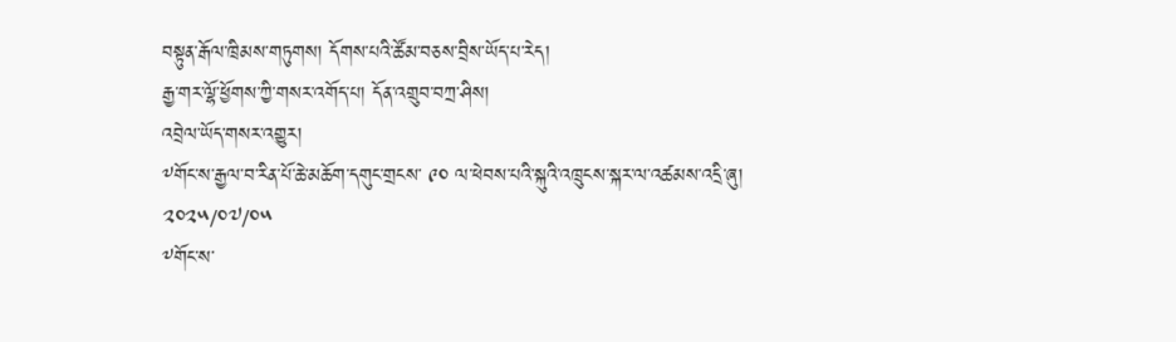བསྟུན་རྒོལ་ཁྲིམས་གཏུགས། དོགས་པའི་ཚོམ་བཅས་བྲིས་ཡོད་པ་རེད།
རྒྱ་གར་ལྷོ་ཕྱོགས་ཀྱི་གསར་འགོད་པ། དོན་འགྲུབ་བཀྲ་ཤིས།
འབྲེལ་ཡོད་གསར་འགྱུར།
༸གོང་ས་རྒྱལ་བ་རིན་པོ་ཆེ་མཆོག་དགུང་གྲངས་ ༩༠ ལ་ཕེབས་པའི་སྐུའི་འཁྲུངས་སྐར་ལ་འཚམས་འདྲི་ཞུ།
༢༠༢༥/༠༧/༠༥
༸གོང་ས་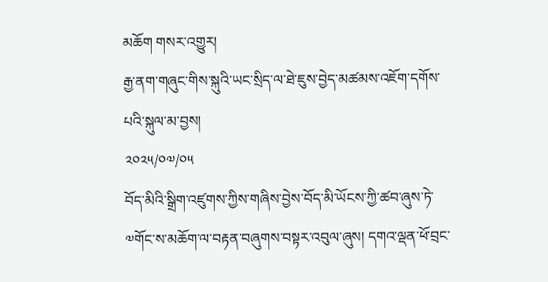མཆོག གསར་འགྱུར།
རྒྱ་ནག་གཞུང་གིས་སྐུའི་ཡང་སྲིད་ལ་ཐེ་ཇུས་བྱེད་མཚམས་འཇོག་དགོས་པའི་སྐུལ་མ་བྱས།
༢༠༢༥/༠༧/༠༥
བོད་མིའི་སྒྲིག་འཛུགས་ཀྱིས་གཞིས་བྱེས་བོད་མི་ཡོངས་ཀྱི་ཚབ་ཞུས་ཏེ་༧གོང་ས་མཆོག་ལ་བརྟན་བཞུགས་བསྟར་འབུལ་ཞུས། དགའ་ལྡན་ཕོ་བྲང་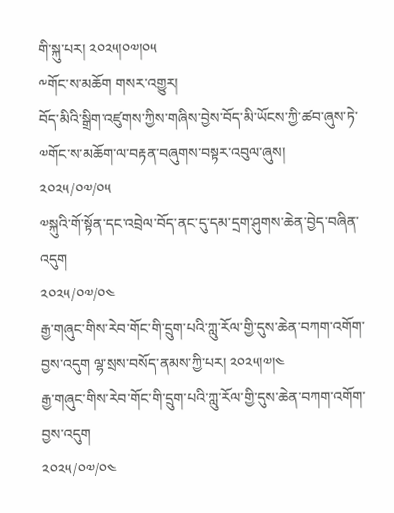གི་སྐུ་པར། ༢༠༢༥།༠༧།༠༥
༸གོང་ས་མཆོག གསར་འགྱུར།
བོད་མིའི་སྒྲིག་འཛུགས་ཀྱིས་གཞིས་བྱེས་བོད་མི་ཡོངས་ཀྱི་ཚབ་ཞུས་ཏེ་༧གོང་ས་མཆོག་ལ་བརྟན་བཞུགས་བསྟར་འབུལ་ཞུས།
༢༠༢༥/༠༧/༠༥
༧སྐུའི་གོ་སྟོན་དང་འབྲེལ་བོད་ནང་དུ་དམ་དྲག་ཤུགས་ཆེན་བྱེད་བཞིན་འདུག
༢༠༢༥/༠༧/༠༤
རྒྱ་གཞུང་གིས་རེབ་གོང་གི་དྲུག་པའི་ཀླུ་རོལ་གྱི་དུས་ཆེན་བཀག་འགོག་བྱས་འདུག ལྷ་སྲས་བསོད་ནམས་ཀྱི་པར། ༢༠༢༥།༧།༤
རྒྱ་གཞུང་གིས་རེབ་གོང་གི་དྲུག་པའི་ཀླུ་རོལ་གྱི་དུས་ཆེན་བཀག་འགོག་བྱས་འདུག
༢༠༢༥/༠༧/༠༤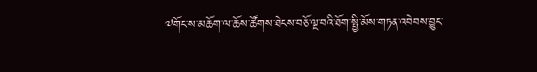༧གོང་ས་མཆོག་ལ་ཆོས་ཚོགས་ཐེངས་བཅོ་ལྔ་བའི་ཐོག་སྤྱི་མོས་གཏན་འབེབས་བྱུང་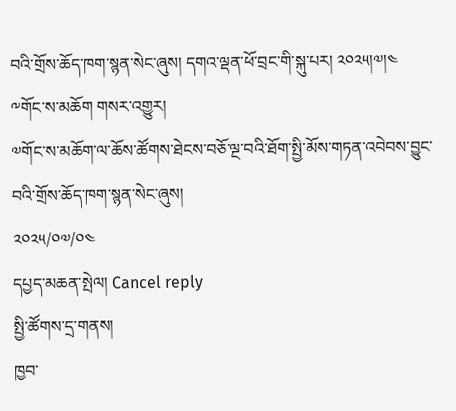བའི་གྲོས་ཆོད་ཁག་སྙན་སེང་ཞུས། དགའ་ལྡན་ཕོ་བྲང་གི་སྐུ་པར། ༢༠༢༥།༧།༤
༸གོང་ས་མཆོག གསར་འགྱུར།
༧གོང་ས་མཆོག་ལ་ཆོས་ཚོགས་ཐེངས་བཅོ་ལྔ་བའི་ཐོག་སྤྱི་མོས་གཏན་འབེབས་བྱུང་བའི་གྲོས་ཆོད་ཁག་སྙན་སེང་ཞུས།
༢༠༢༥/༠༧/༠༤
དཔྱད་མཆན་སྤེལ། Cancel reply
སྤྱི་ཚོགས་དྲ་གནས།
ཁྱབ་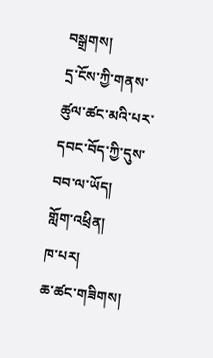བསྒྲགས།
དྲ་ངོས་ཀྱི་གནས་ཚུལ་ཚང་མའི་པར་དབང་བོད་ཀྱི་དུས་བབ་ལ་ཡོད།
གློག་འཕྲིན།
ཁ་པར།
ཆ་ཚང་གཟིགས།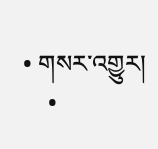• གསར་འགྱུར།
    •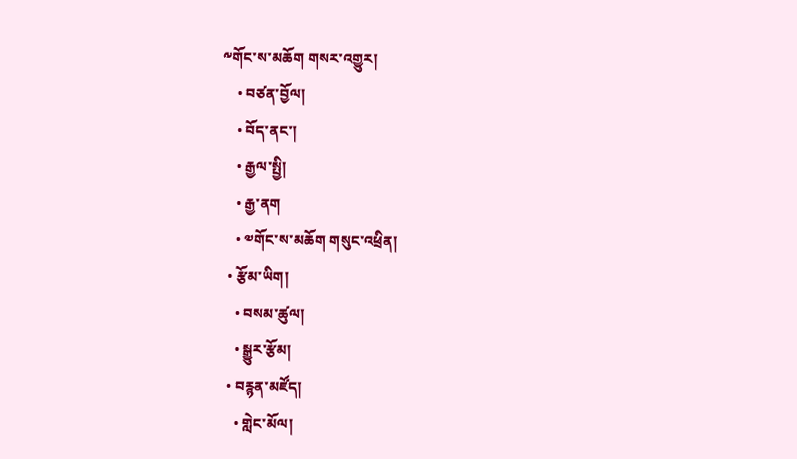༸གོང་ས་མཆོག གསར་འགྱུར།
    • བཙན་བྱོལ།
    • བོད་ནང་།
    • རྒྱལ་སྤྱི།
    • རྒྱ་ནག
    • ༧གོང་ས་མཆོག གསུང་འཕྲིན།
  • རྩོམ་ཡིག།
    • བསམ་ཚུལ།
    • སྒྱུར་རྩོམ།
  • བརྙན་མཛོད།
    • གླེང་མོལ།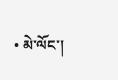• མེ་ལོང་།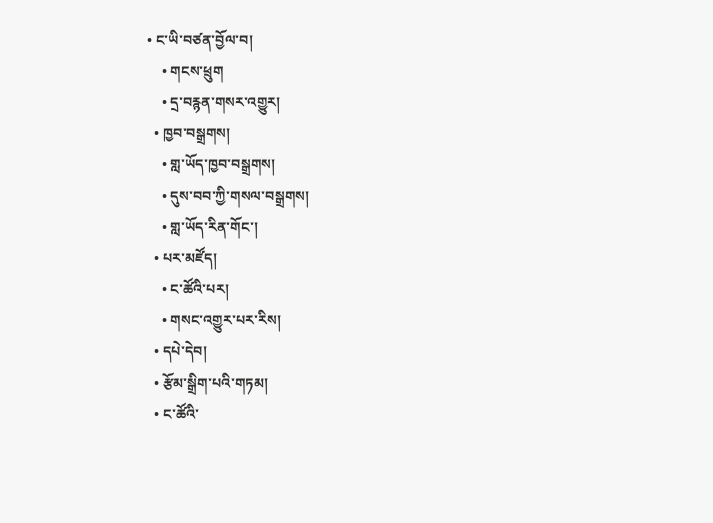• ང་ཡི་བཙན་བྱོལ་བ།
    • གངས་ཕྲུག
    • དྲ་བརྙན་གསར་འགྱུར།
  • ཁྱབ་བསྒྲགས།
    • གླ་ཡོད་ཁྱབ་བསྒྲགས།
    • དུས་བབ་ཀྱི་གསལ་བསྒྲགས།
    • གླ་ཡོད་རིན་གོང་།
  • པར་མཛོད།
    • ང་ཚོའི་པར།
    • གསང་འགྱུར་པར་རིས།
  • དཔེ་དེབ།
  • རྩོམ་སྒྲིག་པའི་གཏམ།
  • ང་ཚོའི་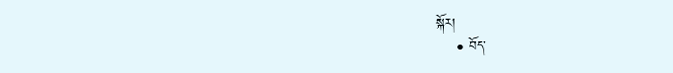སྐོར།
    • བོད་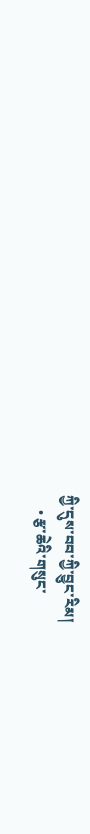ཀྱི་དུས་བབ་ཀྱི་བྱུང་རིམ།
    • རྩ་ཆེའི་གསུང་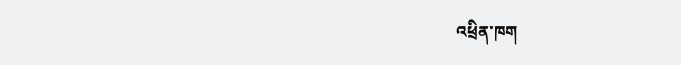འཕྲིན་ཁག